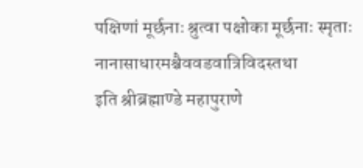पक्षिणां मूर्छनाः श्रुत्वा पक्षोका मूर्छनाः स्मृताः
नानासाधारमश्चैववडवात्रिविदस्तथा
इति श्रीब्रह्माण्डे महापुराणे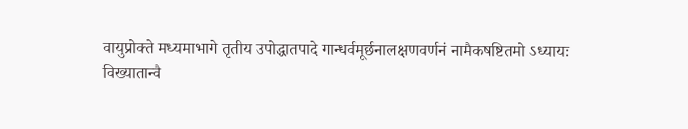वायुप्रोक्ते मध्यमाभागे तृतीय उपोद्धातपादे गान्धर्वमूर्छनालक्षणवर्णनं नामैकषष्टितमो ऽध्यायः
विख्यातान्वै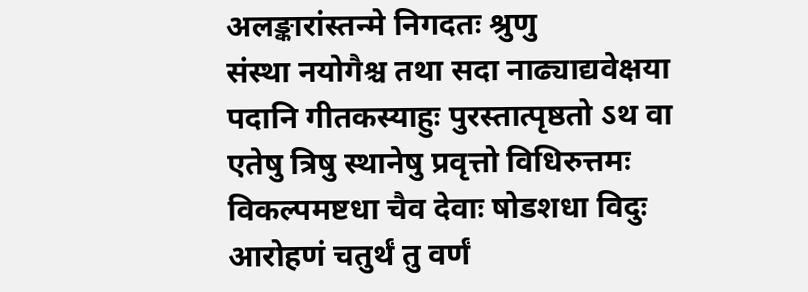अलङ्कारांस्तन्मे निगदतः श्रुणु
संस्था नयोगैश्च तथा सदा नाढ्याद्यवेक्षया
पदानि गीतकस्याहुः पुरस्तात्पृष्ठतो ऽथ वा
एतेषु त्रिषु स्थानेषु प्रवृत्तो विधिरुत्तमः
विकल्पमष्टधा चैव देवाः षोडशधा विदुः
आरोहणं चतुर्थं तु वर्णं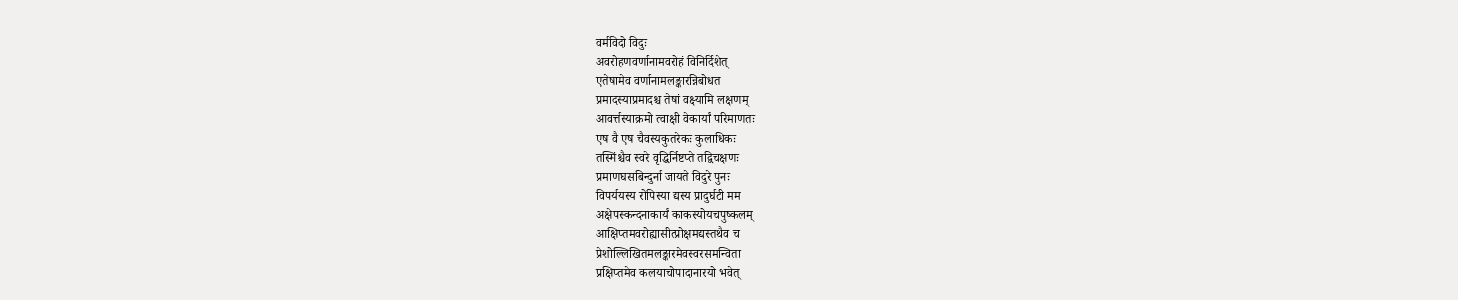वर्मविदो विदुः
अवरोहणवर्णानामवरोहं विनिर्दिशेत्
एतेषामेव वर्णानामलङ्कारन्निबोधत
प्रमादस्याप्रमादश्च तेषां वक्ष्यामि लक्षणम्
आवर्त्तस्याक्रमो त्वाक्षी वेकार्यां परिमाणतः
एष वै एष चैवस्यकुतरेकः कुलाधिकः
तस्मिंश्चैव स्वरे वृद्धिर्निष्टप्ते तद्विचक्षणः
प्रमाणघसबिन्दुर्ना जायते विदुरे पुनः
विपर्ययस्य रोपिस्या द्यस्य प्रादुर्घटी मम
अक्षेपस्कन्दनाकार्यं काकस्योयचपुष्कलम्
आक्षिप्तमवरोह्यासीत्प्रोक्षमद्यस्तथैव च
प्रेशोल्लिखितमलङ्कारमेवस्वरसमन्विता
प्रक्षिप्तमेव कलयाचोपादानारयो भवेत्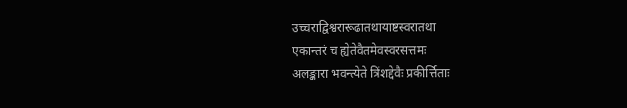उच्चराद्विश्वरारूढातथायाष्टस्वरातथा
एकान्तरं च ह्येतेवैतमेवस्वरसत्तमः
अलङ्कारा भवन्त्येते त्रिंशद्देवैः प्रकीर्त्तिताः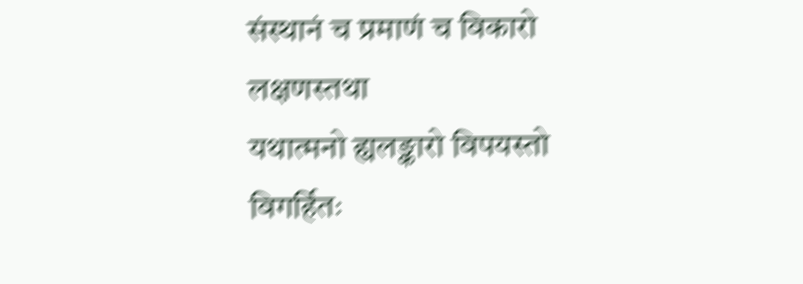संस्थानं च प्रमाणं च विकारो लक्षणस्तथा
यथात्मनो ह्यलङ्कारो विपयस्तो विगर्हितः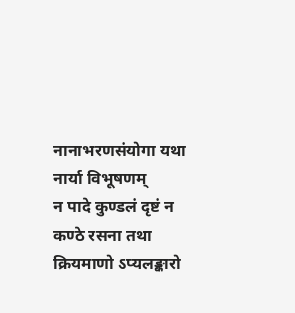नानाभरणसंयोगा यथा नार्या विभूषणम्
न पादे कुण्डलं दृष्टं न कण्ठे रसना तथा
क्रियमाणो ऽप्यलङ्कारो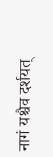नागं यश्चैव दर्शयत्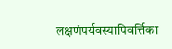लक्षणंपर्यवस्यापिवर्त्तिका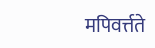मपिवर्त्तते